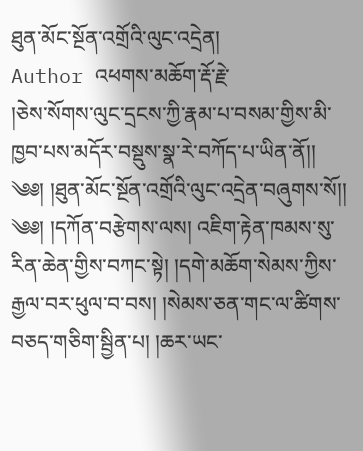ཐུན་མོང་སྔོན་འགྲོའི་ལུང་འདྲེན།
Author འཕགས་མཆོག་རྡོ་རྗེ་
།ཅེས་སོགས་ལུང་དྲངས་ཀྱི་རྣམ་པ་བསམ་གྱིས་མི་ཁྱབ་པས་མདོར་བསྡུས་སྣ་རེ་བཀོད་པ་ཡིན་ནོ།།
༄༅། །ཐུན་མོང་སྔོན་འགྲོའི་ལུང་འདྲེན་བཞུགས་སོ།།
༄༅། །དཀོན་བརྩེགས་ལས། འཇིག་རྟེན་ཁམས་སུ་རིན་ཆེན་གྱིས་བཀང་སྟེ། །དགེ་མཆོག་སེམས་ཀྱིས་རྒྱལ་བར་ཕུལ་བ་བས། །སེམས་ཅན་གང་ལ་ཚིགས་བཅད་གཅིག་སྦྱིན་པ། །ཆར་ཡང་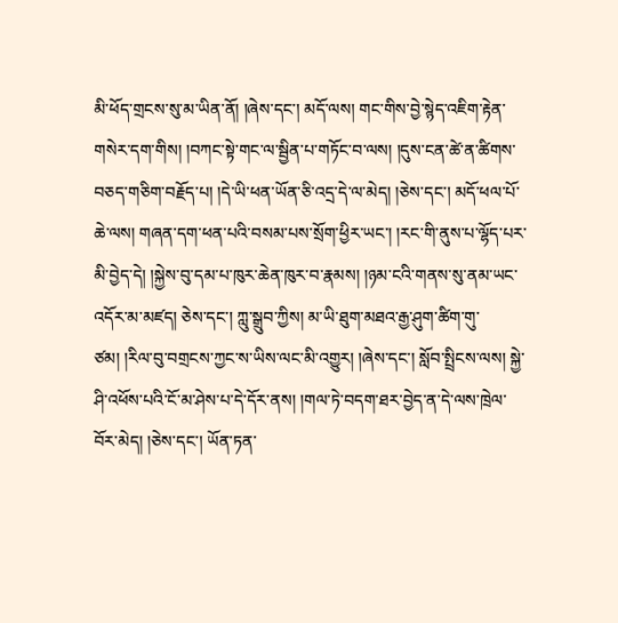མི་ཕོད་གྲངས་སུ་མ་ཡིན་ནོ། །ཞེས་དང་། མདོ་ལས། གང་གིས་བྱེ་སྙེད་འཇིག་རྟེན་གསེར་དག་གིས། །བཀང་སྟེ་གང་ལ་སྦྱིན་པ་གཏོང་བ་ལས། །དུས་ངན་ཚེ་ན་ཚིགས་བཅད་གཅིག་བརྗོད་པ། །དེ་ཡི་ཕན་ཡོན་ཅི་འདྲ་དེ་ལ་མེད། །ཅེས་དང་། མདོ་ཕལ་པོ་ཆེ་ལས། གཞན་དག་ཕན་པའི་བསམ་པས་སྲོག་ཕྱིར་ཡང་། །རང་གི་ནུས་པ་ལྷོད་པར་མི་བྱེད་དེ། །སྐྱེས་བུ་དམ་པ་ཁུར་ཆེན་ཁུར་བ་རྣམས། །ཉམ་ངའི་གནས་སུ་ནམ་ཡང་འདོར་མ་མཛད། ཅེས་དང་། ཀླུ་སྒྲུབ་ཀྱིས། མ་ཡི་ཐུག་མཐའ་རྒྱ་ཤུག་ཚིག་གུ་ཙམ། །རིལ་བུ་བགྲངས་ཀྱང་ས་ཡིས་ལང་མི་འགྱུར། །ཞེས་དང་། སློབ་སྤྲིངས་ལས། སྐྱེ་ཤི་འཕོས་པའི་ངོ་མ་ཤེས་པ་དེ་དོར་ནས། །གལ་ཏེ་བདག་ཐར་བྱེད་ན་དེ་ལས་ཁྲེལ་བོར་མེད། །ཅེས་དང་། ཡོན་ཏན་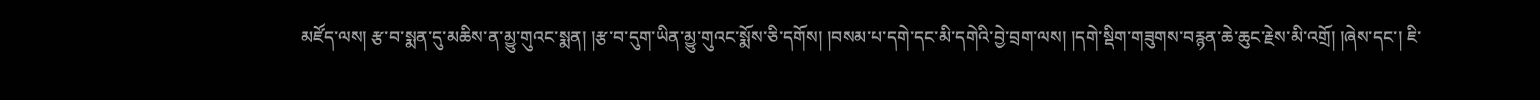མཛོད་ལས། རྩ་བ་སྨན་དུ་མཆིས་ན་མྱུ་གུའང་སྨན། །རྩ་བ་དུག་ཡིན་མྱུ་གུའང་སྨོས་ཅི་དགོས། །བསམ་པ་དགེ་དང་མི་དགེའི་བྱེ་བྲག་ལས། །དགེ་སྡིག་གཟུགས་བརྙན་ཆེ་ཆུང་རྗེས་མི་འགྲོ། །ཞེས་དང་། ཇི་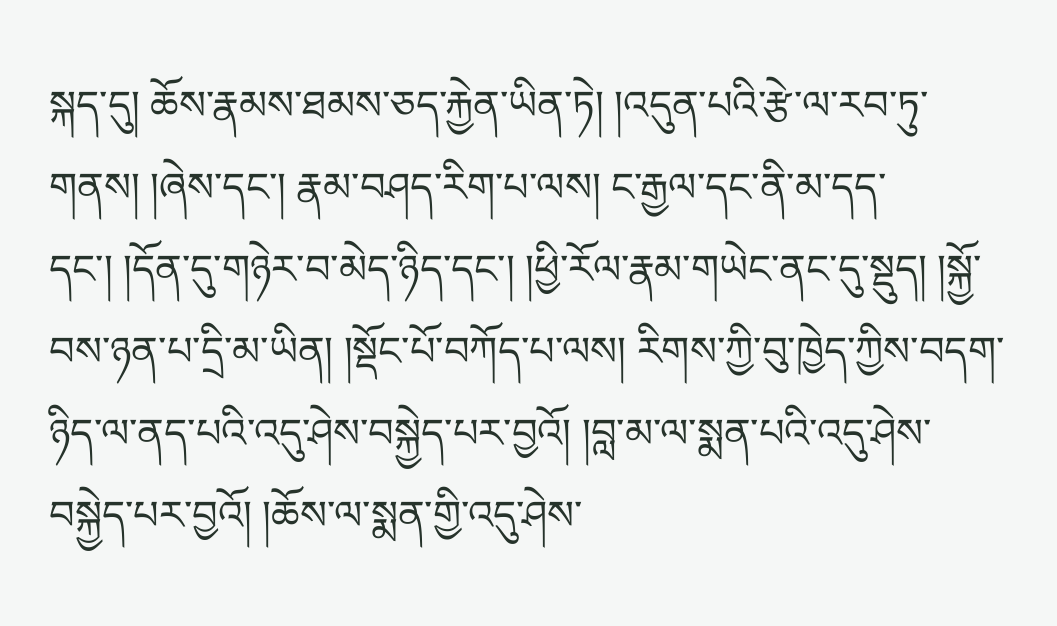སྐད་དུ། ཆོས་རྣམས་ཐམས་ཅད་རྐྱེན་ཡིན་ཏེ། །འདུན་པའི་རྩེ་ལ་རབ་ཏུ་གནས། །ཞེས་དང་། རྣམ་བཤད་རིག་པ་ལས། ང་རྒྱལ་དང་ནི་མ་དད་དང་། །དོན་དུ་གཉེར་བ་མེད་ཉིད་དང་། །ཕྱི་རོལ་རྣམ་གཡེང་ནང་དུ་སྡུད། །སྐྱོ་བས་ཉན་པ་དྲི་མ་ཡིན། །སྡོང་པོ་བཀོད་པ་ལས། རིགས་ཀྱི་བུ་ཁྱེད་ཀྱིས་བདག་ཉིད་ལ་ནད་པའི་འདུ་ཤེས་བསྐྱེད་པར་བྱའོ། །བླ་མ་ལ་སྨན་པའི་འདུ་ཤེས་བསྐྱེད་པར་བྱའོ། །ཆོས་ལ་སྨན་གྱི་འདུ་ཤེས་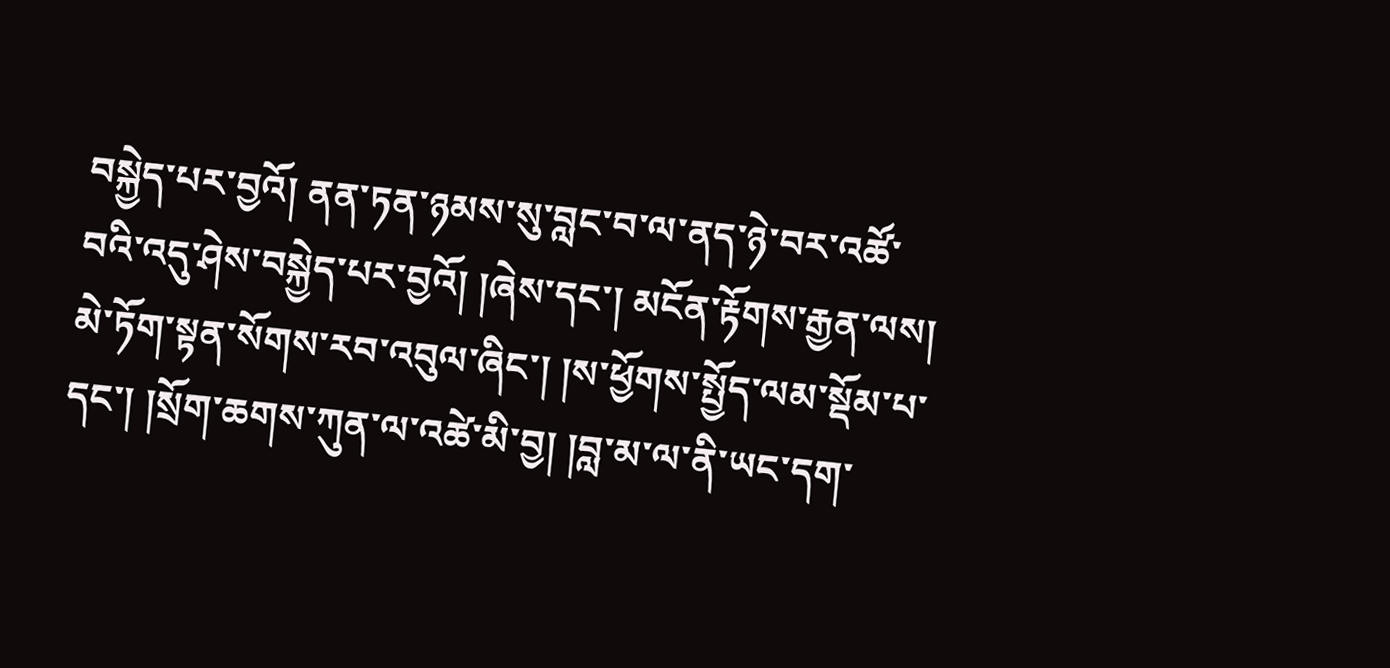བསྐྱེད་པར་བྱའོ། ནན་ཏན་ཉམས་སུ་བླང་བ་ལ་ནད་ཉེ་བར་འཚོ་བའི་འདུ་ཤེས་བསྐྱེད་པར་བྱའོ། །ཞེས་དང་། མངོན་རྟོགས་རྒྱན་ལས། མེ་ཏོག་སྟན་སོགས་རབ་འབུལ་ཞིང་། །ས་ཕྱོགས་སྤྱོད་ལམ་སྡོམ་པ་དང་། །སྲོག་ཆགས་ཀུན་ལ་འཚེ་མི་བྱ། །བླ་མ་ལ་ནི་ཡང་དག་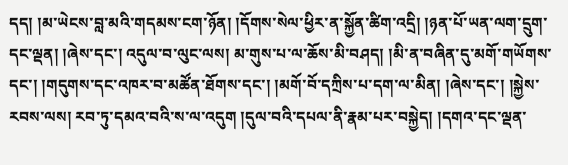དད། །མ་ཡེངས་བླ་མའི་གདམས་ངག་ཉོན། །དོགས་སེལ་ཕྱིར་ན་སྐྱོན་ཚིག་འདྲི། །ཉན་པོ་ཡན་ལག་དྲུག་དང་ལྡན། །ཞེས་དང་། འདུལ་བ་ལུང་ལས། མ་གུས་པ་ལ་ཆོས་མི་བཤད། །མི་ན་བཞིན་དུ་མགོ་གཡོགས་དང་། །གདུགས་དང་འཁར་བ་མཚོན་ཐོགས་དང་། །མགོ་བོ་དཀྲིས་པ་དག་ལ་མིན། །ཞེས་དང་། །སྐྱེས་རབས་ལས། རབ་ཏུ་དམའ་བའི་ས་ལ་འདུག །དུལ་བའི་དཔལ་ནི་རྣམ་པར་བསྐྱེད། །དགའ་དང་ལྡན་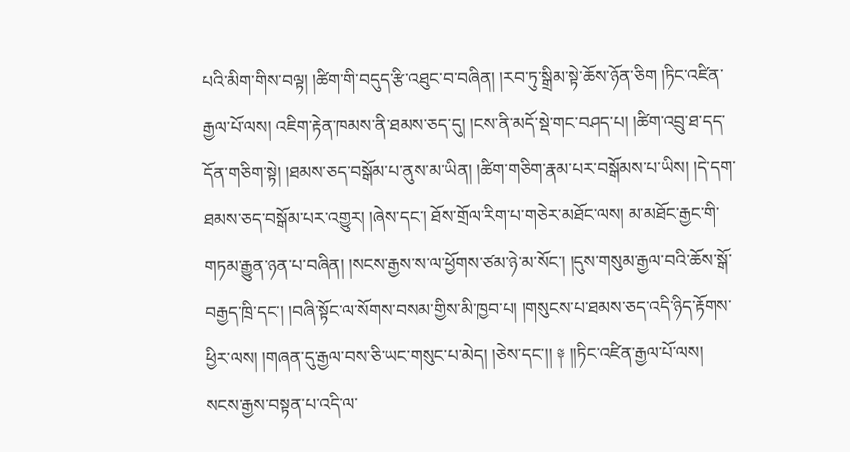པའི་མིག་གིས་བལྟ། །ཚིག་གི་བདུད་རྩི་འཐུང་བ་བཞིན། །རབ་ཏུ་སྒྲིམ་སྟེ་ཆོས་ཉོན་ཅིག །ཏིང་འཛིན་རྒྱལ་པོ་ལས། འཇིག་རྟེན་ཁམས་ནི་ཐམས་ཅད་དུ། །ངས་ནི་མདོ་སྡེ་གང་བཤད་པ། །ཚིག་འབྲུ་ཐ་དད་དོན་གཅིག་སྟེ། །ཐམས་ཅད་བསྒོམ་པ་ནུས་མ་ཡིན། །ཚིག་གཅིག་རྣམ་པར་བསྒོམས་པ་ཡིས། །དེ་དག་ཐམས་ཅད་བསྒོམ་པར་འགྱུར། །ཞེས་དང་། ཐོས་གྲོལ་རིག་པ་གཅེར་མཐོང་ལས། མ་མཐོང་རྒྱང་གི་གཏམ་རྒྱུན་ཉན་པ་བཞིན། །སངས་རྒྱས་ས་ལ་ཕྱོགས་ཙམ་ཉེ་མ་སོང་། །དུས་གསུམ་རྒྱལ་བའི་ཆོས་སྒོ་བརྒྱད་ཁྲི་དང་། །བཞི་སྟོང་ལ་སོགས་བསམ་གྱིས་མི་ཁྱབ་པ། །གསུངས་པ་ཐམས་ཅད་འདི་ཉིད་རྟོགས་ཕྱིར་ལས། །གཞན་དུ་རྒྱལ་བས་ཅི་ཡང་གསུང་པ་མེད། །ཅེས་དང་།། ༈ །།ཏིང་འཛིན་རྒྱལ་པོ་ལས། སངས་རྒྱས་བསྟན་པ་འདི་ལ་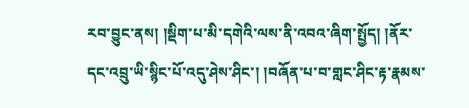རབ་བྱུང་ནས། །སྡིག་པ་མི་དགེའི་ལས་ནི་འབའ་ཞིག་སྤྱོད། །ནོར་དང་འབྲུ་ཡི་སྙིང་པོ་འདུ་ཤེས་ཤིང་། །བཞོན་པ་བ་གླང་ཤིང་རྟ་རྣམས་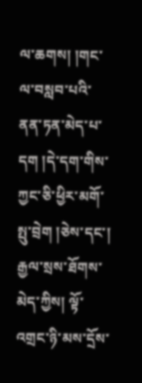ལ་ཆགས། །གང་ལ་བསླབ་པའི་ནན་ཏན་མེད་པ་དག །དེ་དག་གིས་ཀྱང་ཅི་ཕྱིར་མགོ་སྤུ་བྲེག །ཅེས་དང་། རྒྱལ་སྲས་ཐོགས་མེད་ཀྱིས། ལྟོ་འགྲང་ཉི་མས་དྲོས་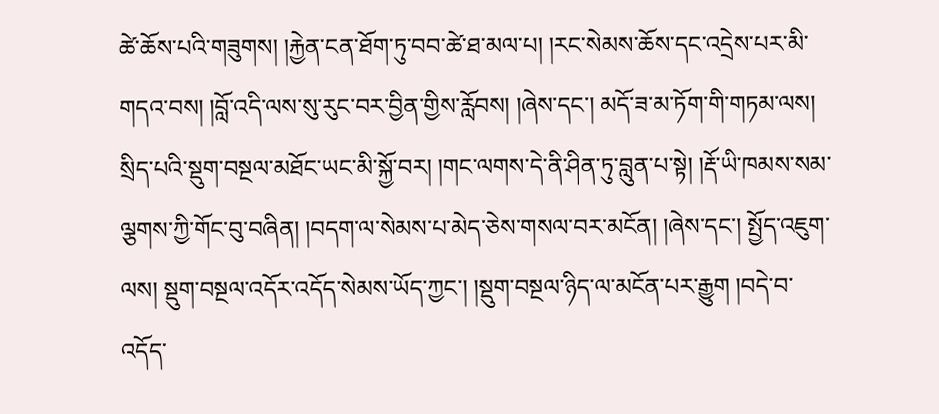ཚེ་ཆོས་པའི་གཟུགས། །རྐྱེན་ངན་ཐོག་ཏུ་བབ་ཚེ་ཐ་མལ་པ། །རང་སེམས་ཆོས་དང་འདྲེས་པར་མི་གདའ་བས། །བློ་འདི་ལས་སུ་རུང་བར་བྱིན་གྱིས་རློབས། །ཞེས་དང་། མདོ་ཟ་མ་ཏོག་གི་གཏམ་ལས། སྲིད་པའི་སྡུག་བསྔལ་མཐོང་ཡང་མི་སྐྱོ་བར། །གང་ལགས་དེ་ནི་ཤིན་ཏུ་བླུན་པ་སྟེ། །རྡོ་ཡི་ཁམས་སམ་ལྕགས་ཀྱི་གོང་བུ་བཞིན། །བདག་ལ་སེམས་པ་མེད་ཅེས་གསལ་བར་མངོན། །ཞེས་དང་། སྤྱོད་འཇུག་ལས། སྡུག་བསྔལ་འདོར་འདོད་སེམས་ཡོད་ཀྱང་། །སྡུག་བསྔལ་ཉིད་ལ་མངོན་པར་རྒྱུག །བདེ་བ་འདོད་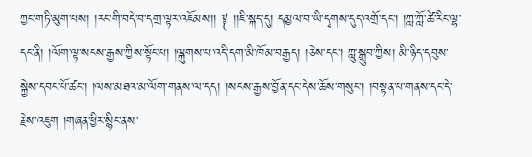ཀྱང་གཏི་མུག་པས། །རང་གི་བདེ་བ་དགྲ་ལྟར་འཇོམས།། ༈ །།ཇི་སྐད་དུ། དམྱལ་བ་ཡི་དྭགས་དུད་འགྲོ་དང་། །ཀླ་ཀློ་ཚེ་རིང་ལྷ་དང་ནི། །ལོག་ལྟ་སངས་རྒྱས་ཀྱིས་སྟོང་པ། །ལྐུགས་པ་འདི་དག་མི་ཁོམ་བརྒྱད། །ཅེས་དང་། ཀླུ་སྒྲུབ་ཀྱིས། མི་ཉིད་དབུས་སྐྱེས་དབང་པོ་ཚང་། །ལས་མཐའ་མ་ལོག་གནས་ལ་དད། །སངས་རྒྱས་བྱོན་དང་དེས་ཆོས་གསུང་། །བསྟན་པ་གནས་དང་དེ་རྗེས་འཇུག །གཞན་ཕྱིར་སྙིང་ནས་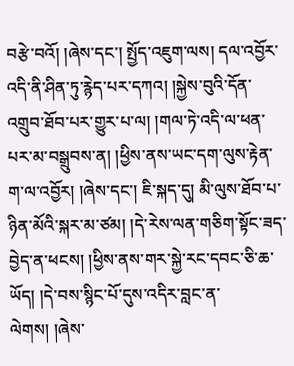བརྩེ་བའོ། །ཞེས་དང་། སྤྱོད་འཇུག་ལས། དལ་འབྱོར་འདི་ནི་ཤིན་ཏུ་རྙེད་པར་དཀའ། །སྐྱེས་བུའི་དོན་འགྲུབ་ཐོབ་པར་གྱུར་པ་ལ། །གལ་ཏེ་འདི་ལ་ཕན་པར་མ་བསྒྲུབས་ན། །ཕྱིས་ནས་ཡང་དག་ལུས་རྟེན་ག་ལ་འབྱོར། །ཞེས་དང་། ཇི་སྐད་དུ། མི་ལུས་ཐོབ་པ་ཉིན་མོའི་སྐར་མ་ཙམ། །དེ་རེས་ལན་གཅིག་སྟོང་ཟད་བྱེད་ན་ཕངས། །ཕྱིས་ནས་གར་སྐྱེ་རང་དབང་ཅི་ཆ་ཡོད། །དེ་བས་སྙིང་པོ་དུས་འདིར་བླང་ན་ལེགས། །ཞེས་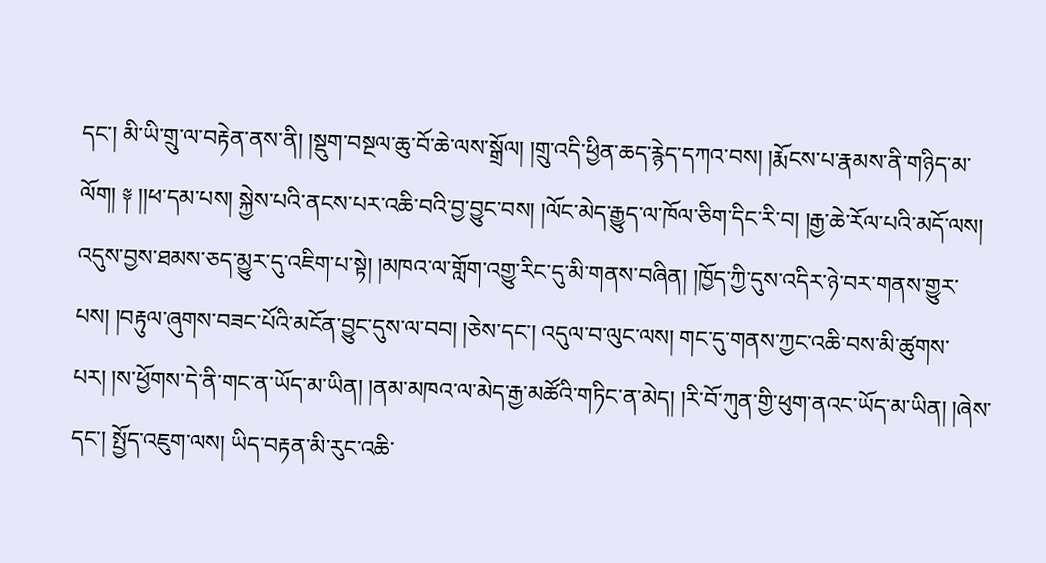དང་། མི་ཡི་གྲུ་ལ་བརྟེན་ནས་ནི། །སྡུག་བསྔལ་ཆུ་བོ་ཆེ་ལས་སྒྲོལ། །གྲུ་འདི་ཕྱིན་ཆད་རྙེད་དཀའ་བས། །རྨོངས་པ་རྣམས་ནི་གཉིད་མ་ལོག། ༈ །།ཕ་དམ་པས། སྐྱེས་པའི་ནངས་པར་འཆི་བའི་བྱ་བྱུང་བས། །ལོང་མེད་རྒྱུད་ལ་ཁོལ་ཅིག་དིང་རི་བ། །རྒྱ་ཆེ་རོལ་པའི་མདོ་ལས། འདུས་བྱས་ཐམས་ཅད་མྱུར་དུ་འཇིག་པ་སྟེ། །མཁའ་ལ་གློག་འགྱུ་རིང་དུ་མི་གནས་བཞིན། །ཁྱོད་ཀྱི་དུས་འདིར་ཉེ་བར་གནས་གྱུར་པས། །བརྟུལ་ཞུགས་བཟང་པོའི་མངོན་བྱུང་དུས་ལ་བབ། །ཅེས་དང་། འདུལ་བ་ལུང་ལས། གང་དུ་གནས་ཀྱང་འཆི་བས་མི་ཚུགས་པར། །ས་ཕྱོགས་དེ་ནི་གང་ན་ཡོད་མ་ཡིན། །ནམ་མཁའ་ལ་མེད་རྒྱ་མཚོའི་གཏིང་ན་མེད། །རི་བོ་ཀུན་གྱི་ཕུག་ནའང་ཡོད་མ་ཡིན། །ཞེས་དང་། སྤྱོད་འཇུག་ལས། ཡིད་བརྟན་མི་རུང་འཆི་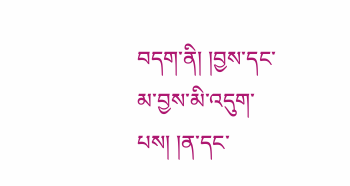བདག་ནི། །བྱས་དང་མ་བྱས་མི་འདུག་པས། །ན་དང་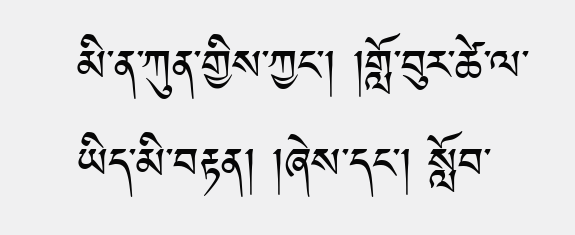མི་ན་ཀུན་གྱིས་ཀྱང་། །གློ་བུར་ཚེ་ལ་ཡིད་མི་བརྟན། །ཞེས་དང་། སློབ་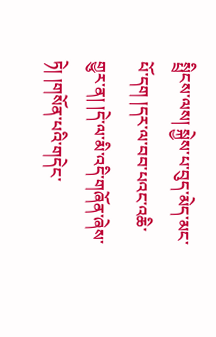སྤྲིངས་ལས། སྐྱེས་པ་བུད་མེད་མང་པོ་དག །དར་ལ་བབ་པའང་འཆི་གྱུར་ན། །དེ་ལ་མི་འདི་གཞོན་ཞེས་ཏེ། །གསོན་པའི་གདེང་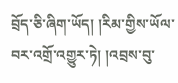བྲོད་ཅི་ཞིག་ཡོད། །རིམ་གྱིས་ཡོལ་བར་འགྲོ་འགྱུར་ཏེ། །འབྲས་བུ་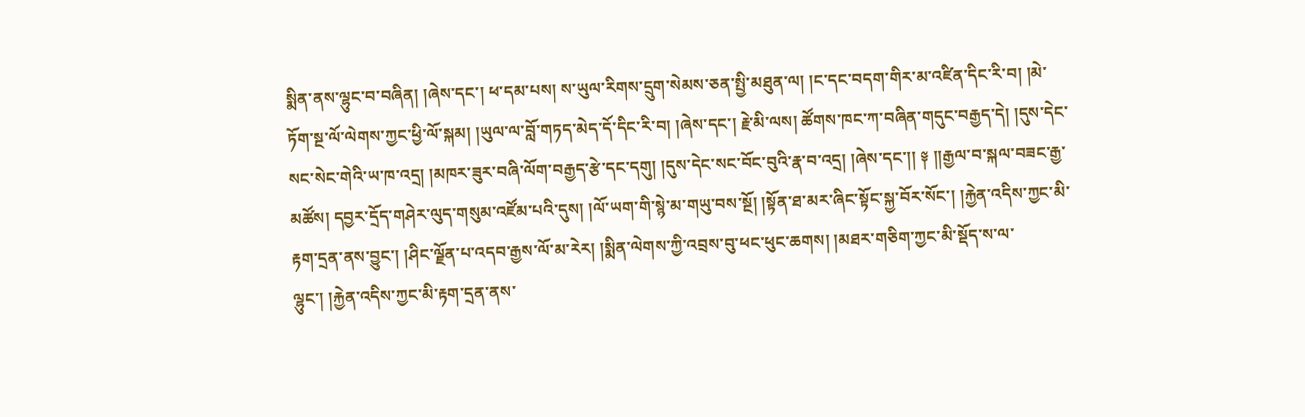སྨིན་ནས་ལྷུང་བ་བཞིན། །ཞེས་དང་། ཕ་དམ་པས། ས་ཡུལ་རིགས་དྲུག་སེམས་ཅན་སྤྱི་མཐུན་ལ། །ང་དང་བདག་གིར་མ་འཛིན་དིང་རི་བ། །མེ་ཏོག་སྔ་ལོ་ལེགས་ཀྱང་ཕྱི་ལོ་སྐམ། །ཡུལ་ལ་བློ་གཏད་མེད་དོ་དིང་རི་བ། །ཞེས་དང་། རྗེ་མི་ལས། ཚོགས་ཁང་ཀ་བཞིན་གདུང་བརྒྱད་དེ། །དུས་དེང་སང་སེང་གེའི་ཡ་ཁ་འདྲ། །མཁར་ཟུར་བཞི་ལོག་བརྒྱད་རྩེ་དང་དགུ། །དུས་དེང་སང་བོང་བུའི་རྣ་བ་འདྲ། །ཞེས་དང་།། ༈ །།རྒྱལ་བ་སྐལ་བཟང་རྒྱ་མཚོས། དབྱར་དྲོད་གཤེར་ལུད་གསུམ་འཛོམ་པའི་དུས། །ལོ་ཡག་གི་སྙེ་མ་གཡུ་བས་སྔོ། །སྟོན་ཐ་མར་ཞིང་སྟོང་སྐྱ་བོར་སོང་། །རྐྱེན་འདིས་ཀྱང་མི་རྟག་དྲན་ནས་བྱུང་། །ཤིང་ལྗོན་པ་འདབ་རྒྱས་ལོ་མ་རེར། །སྨིན་ལེགས་ཀྱི་འབྲས་བུ་ཕང་ཕུང་ཆགས། །མཐར་གཅིག་ཀྱང་མི་སྡོད་ས་ལ་ལྷུང་། །རྐྱེན་འདིས་ཀྱང་མི་རྟག་དྲན་ནས་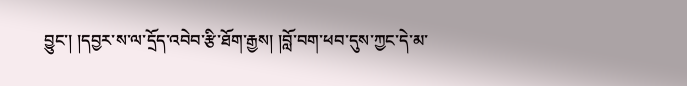བྱུང་། །དབྱར་ས་ལ་དྲོད་འབེབ་རྩི་ཐོག་རྒྱས། །བློ་བག་ཕབ་དུས་ཀྱང་དེ་མ་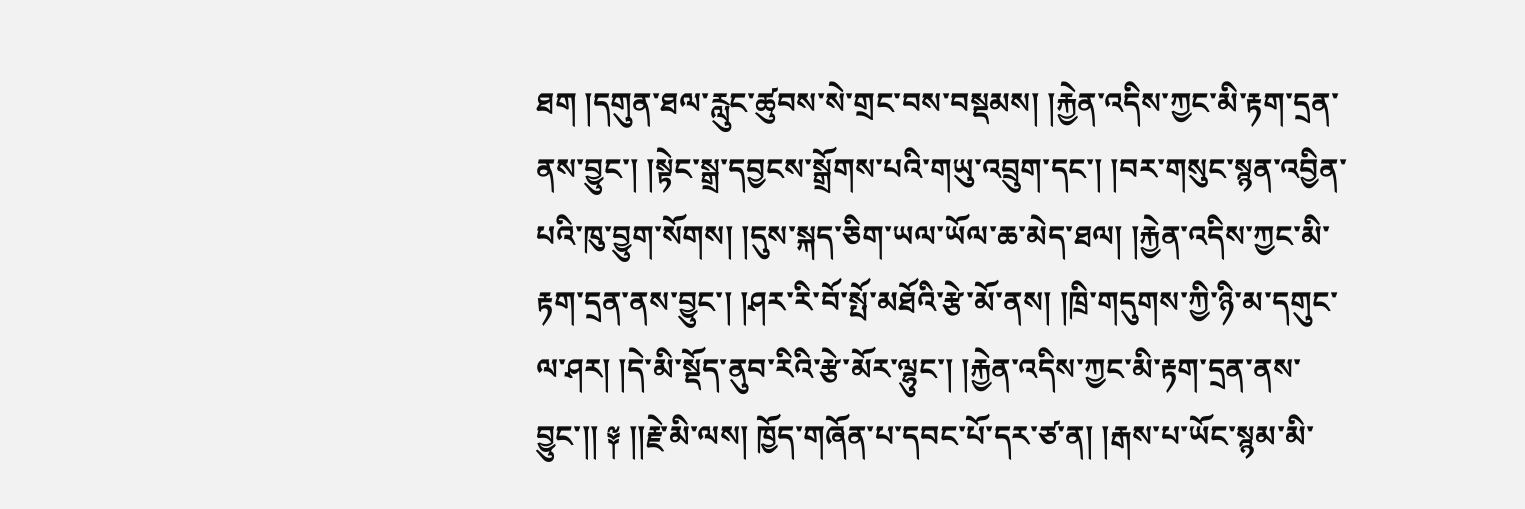ཐག །དགུན་ཐལ་རླུང་ཚུབས་སེ་གྲང་བས་བསྡམས། །རྐྱེན་འདིས་ཀྱང་མི་རྟག་དྲན་ནས་བྱུང་། །སྟེང་སྒྲ་དབྱངས་སྒྲོགས་པའི་གཡུ་འབྲུག་དང་། །བར་གསུང་སྙན་འབྱིན་པའི་ཁུ་བྱུག་སོགས། །དུས་སྐད་ཅིག་ཡལ་ཡོལ་ཆ་མེད་ཐལ། །རྐྱེན་འདིས་ཀྱང་མི་རྟག་དྲན་ནས་བྱུང་། །ཤར་རི་བོ་སྤོ་མཐོའི་རྩེ་མོ་ནས། །ཁྲི་གདུགས་ཀྱི་ཉི་མ་དགུང་ལ་ཤར། །དེ་མི་སྡོད་ནུབ་རིའི་རྩེ་མོར་ལྷུང་། །རྐྱེན་འདིས་ཀྱང་མི་རྟག་དྲན་ནས་བྱུང་།། ༈ །།རྗེ་མི་ལས། ཁྱོད་གཞོན་པ་དབང་པོ་དར་ཙ་ན། །རྒས་པ་ཡོང་སྙམ་མི་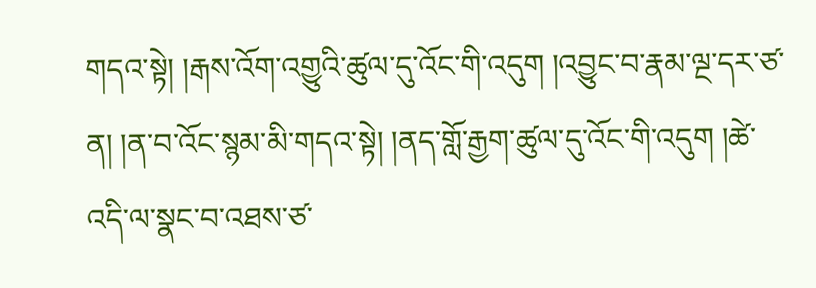གདའ་སྟེ། །རྒས་འོག་འགྱུའི་ཚུལ་དུ་འོང་གི་འདུག །འབྱུང་བ་རྣམ་ལྔ་དར་ཙ་ན། །ན་བ་འོང་སྙམ་མི་གདའ་སྟེ། །ནད་གློ་རྒྱག་ཚུལ་དུ་འོང་གི་འདུག །ཚེ་འདི་ལ་སྣང་བ་འཐས་ཙ་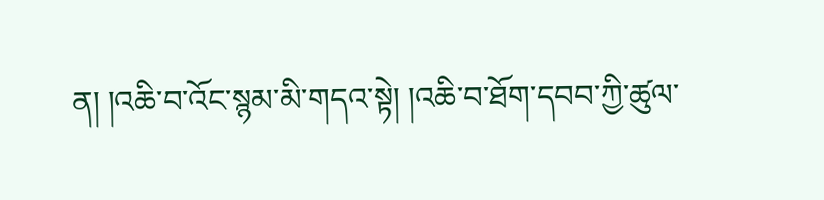ན། །འཆི་བ་འོང་སྙམ་མི་གདའ་སྟེ། །འཆི་བ་ཐོག་དབབ་ཀྱི་ཚུལ་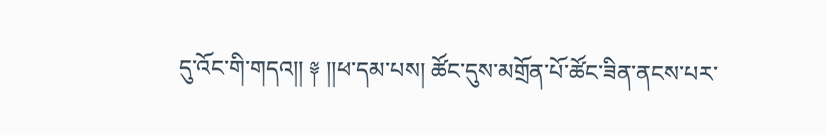དུ་འོང་གི་གདའ།། ༈ །།ཕ་དམ་པས། ཚོང་དུས་མགྲོན་པོ་ཚོང་ཟིན་ནངས་པར་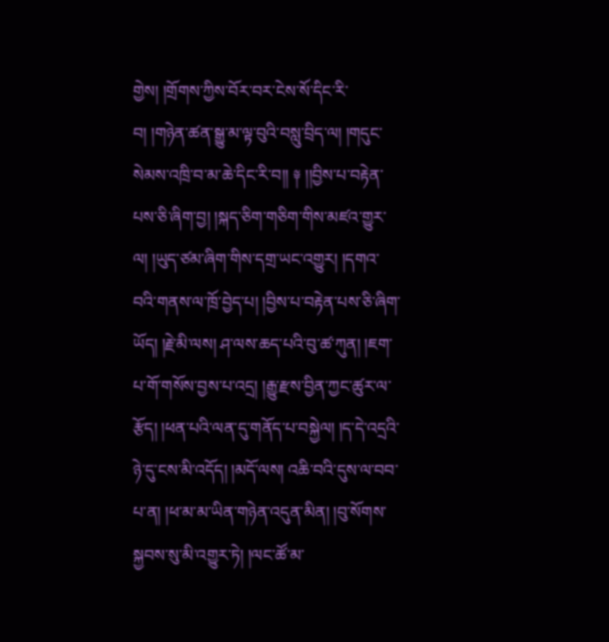གྱེས། །གྲོགས་ཀྱིས་བོར་བར་ངེས་སོ་དིང་རི་བ། །གཉེན་ཚན་སྒྱུ་མ་ལྟ་བུའི་བསླུ་བྲིད་ལ། །གདུང་སེམས་འཁྲི་བ་མ་ཆེ་དིང་རི་བ།། ༈ །།བྱིས་པ་བརྟེན་པས་ཅི་ཞིག་བྱ། །སྐད་ཅིག་གཅིག་གིས་མཛའ་གྱུར་ལ། །ཡུད་ཙམ་ཞིག་གིས་དགྲ་ཡང་འགྱུར། །དགའ་བའི་གནས་ལ་ཁྲོ་བྱེད་པ། །བྱིས་པ་བརྟེན་པས་ཅི་ཞིག་ཡོད། །རྗེ་མི་ལས། ཤ་ལས་ཆད་པའི་བུ་ཚ་ཀུན། །ཇག་པ་གོ་གསོས་བྱས་པ་འདྲ། །རྒྱུ་རྫས་བྱིན་ཀྱང་ཚུར་ལ་རྩོད། །ཕན་པའི་ལན་དུ་གནོད་པ་བསྐྱེལ། །ད་དེ་འདྲའི་ཉེ་དུ་ངས་མི་འདོད། །མདོ་ལས། འཆི་བའི་དུས་ལ་བབ་པ་ན། །ཕ་མ་མ་ཡིན་གཉེན་འདུན་མིན། །བུ་སོགས་སྐྱབས་སུ་མི་འགྱུར་ཏེ། །ལང་ཚོ་མ་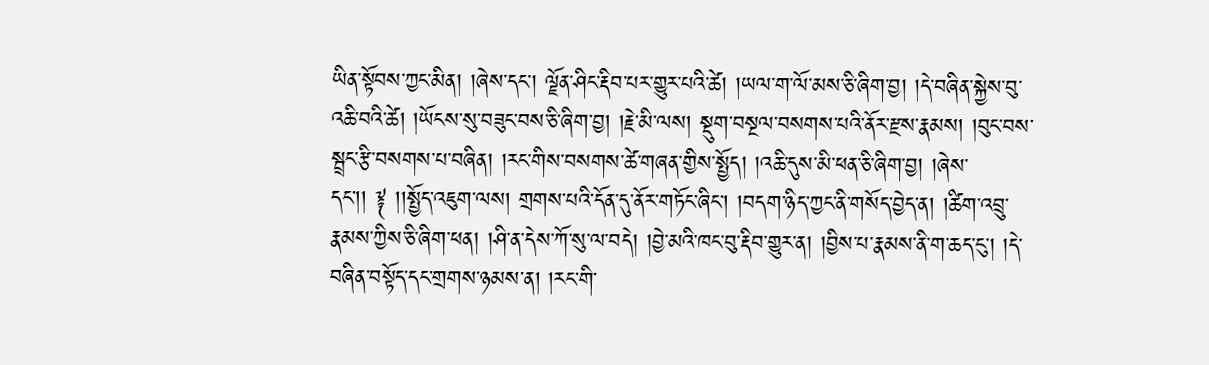ཡིན་སྟོབས་ཀྱང་མིན། །ཞེས་དང་། ལྗོན་ཤིང་རྡིབ་པར་གྱུར་པའི་ཚེ། །ཡལ་ག་ལོ་མས་ཅི་ཞིག་བྱ། །དེ་བཞིན་སྐྱེས་བུ་འཆི་བའི་ཚེ། །ཡོངས་སུ་བཟུང་བས་ཅི་ཞིག་བྱ། །རྗེ་མི་ལས། སྡུག་བསྔལ་བསགས་པའི་ནོར་རྫས་རྣམས། །བུང་བས་སྦྲང་རྩི་བསགས་པ་བཞིན། །རང་གིས་བསགས་ཚེ་གཞན་གྱིས་སྤྱོད། །འཆི་དུས་མི་ཕན་ཅི་ཞིག་བྱ། །ཞེས་དང་།། ༈ །།སྤྱོད་འཇུག་ལས། གྲགས་པའི་དོན་དུ་ནོར་གཏོང་ཞིང་། །བདག་ཉིད་ཀྱང་ནི་གསོད་བྱེད་ན། །ཚིག་འབྲུ་རྣམས་ཀྱིས་ཅི་ཞིག་ཕན། །ཤི་ན་དེས་ཀོ་སུ་ལ་བདེ། །བྱེ་མའི་ཁང་བུ་རྡིབ་གྱུར་ན། །བྱིས་པ་རྣམས་ནི་ག་ཆད་ངུ་། །དེ་བཞིན་བསྟོད་དང་གྲགས་ཉམས་ན། །རང་གི་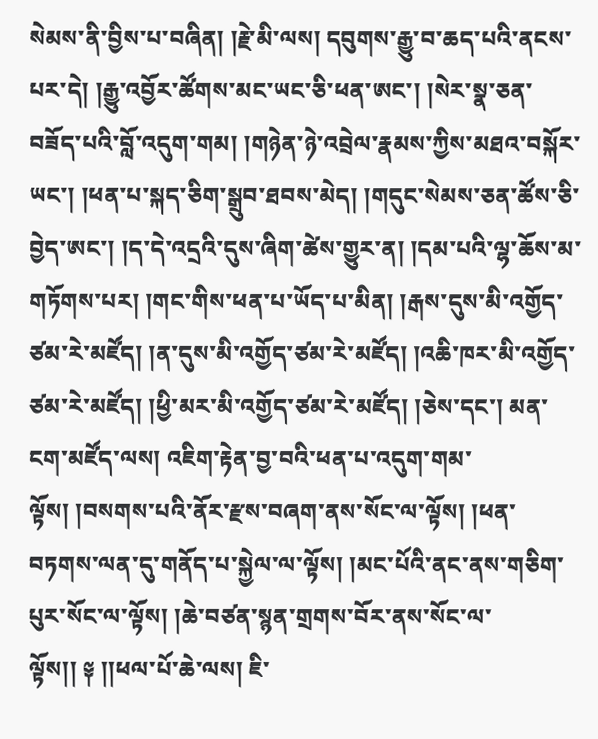སེམས་ནི་བྱིས་པ་བཞིན། །རྗེ་མི་ལས། དབུགས་རྒྱུ་བ་ཆད་པའི་ནངས་པར་དེ། །རྒྱུ་འབྱོར་ཚོགས་མང་ཡང་ཅི་ཕན་ཨང་། །སེར་སྣ་ཅན་བཟོད་པའི་བློ་འདུག་གམ། །གཉེན་ཉེ་འབྲེལ་རྣམས་ཀྱིས་མཐའ་བསྐོར་ཡང་། །ཕན་པ་སྐད་ཅིག་སྒྲུབ་ཐབས་མེད། །གདུང་སེམས་ཅན་ཚོས་ཅི་བྱེད་ཨང་། །ད་དེ་འདྲའི་དུས་ཞིག་ཚེས་གྱུར་ན། །དམ་པའི་ལྷ་ཆོས་མ་གཏོགས་པར། །གང་གིས་ཕན་པ་ཡོད་པ་མིན། །རྒས་དུས་མི་འགྱོད་ཙམ་རེ་མཛོད། །ན་དུས་མི་འགྱོད་ཙམ་རེ་མཛོད། །འཆི་ཁར་མི་འགྱོད་ཙམ་རེ་མཛོད། །ཕྱི་མར་མི་འགྱོད་ཙམ་རེ་མཛོད། །ཅེས་དང་། མན་ངག་མཛོད་ལས། འཇིག་རྟེན་བྱ་བའི་ཕན་པ་འདུག་གམ་ལྟོས། །བསགས་པའི་ནོར་རྫས་བཞག་ནས་སོང་ལ་ལྟོས། །ཕན་བཏགས་ལན་དུ་གནོད་པ་སྐྱེལ་ལ་ལྟོས། །མང་པོའི་ནང་ནས་གཅིག་པུར་སོང་ལ་ལྟོས། །ཆེ་བཙན་སྙན་གྲགས་བོར་ནས་སོང་ལ་ལྟོས།། ༈ །།ཕལ་པོ་ཆེ་ལས། ཇི་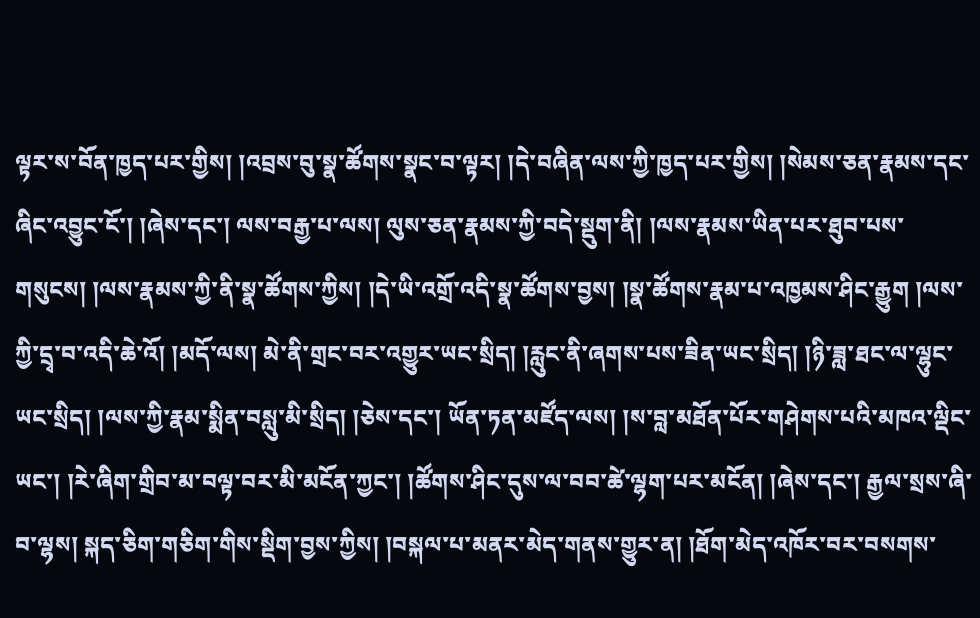ལྟར་ས་བོན་ཁྱད་པར་གྱིས། །འབྲས་བུ་སྣ་ཚོགས་སྣང་བ་ལྟར། །དེ་བཞིན་ལས་ཀྱི་ཁྱད་པར་གྱིས། །སེམས་ཅན་རྣམས་དང་ཞིང་འབྱུང་ངོ་། །ཞེས་དང་། ལས་བརྒྱ་པ་ལས། ལུས་ཅན་རྣམས་ཀྱི་བདེ་སྡུག་ནི། །ལས་རྣམས་ཡིན་པར་ཐུབ་པས་གསུངས། །ལས་རྣམས་ཀྱི་ནི་སྣ་ཚོགས་ཀྱིས། །དེ་ཡི་འགྲོ་འདི་སྣ་ཚོགས་བྱས། །སྣ་ཚོགས་རྣམ་པ་འཁྱམས་ཤིང་རྒྱུག །ལས་ཀྱི་དྲྭ་བ་འདི་ཆེ་འོ། །མདོ་ལས། མེ་ནི་གྲང་བར་འགྱུར་ཡང་སྲིད། །རླུང་ནི་ཞགས་པས་ཟིན་ཡང་སྲིད། །ཉི་ཟླ་ཐང་ལ་ལྷུང་ཡང་སྲིད། །ལས་ཀྱི་རྣམ་སྨིན་བསླུ་མི་སྲིད། །ཅེས་དང་། ཡོན་ཏན་མཛོད་ལས། །ས་བླ་མཐོན་པོར་གཤེགས་པའི་མཁའ་ལྡིང་ཡང་། །རེ་ཞིག་གྲིབ་མ་བལྟ་བར་མི་མངོན་ཀྱང་། །ཚོགས་ཤིང་དུས་ལ་བབ་ཚེ་ལྷག་པར་མངོན། །ཞེས་དང་། རྒྱལ་སྲས་ཞི་བ་ལྷས། སྐད་ཅིག་གཅིག་གིས་སྡིག་བྱས་ཀྱིས། །བསྐལ་པ་མནར་མེད་གནས་གྱུར་ན། །ཐོག་མེད་འཁོར་བར་བསགས་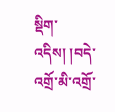སྡིག་འདིས། །བདེ་འགྲོ་མི་འགྲོ་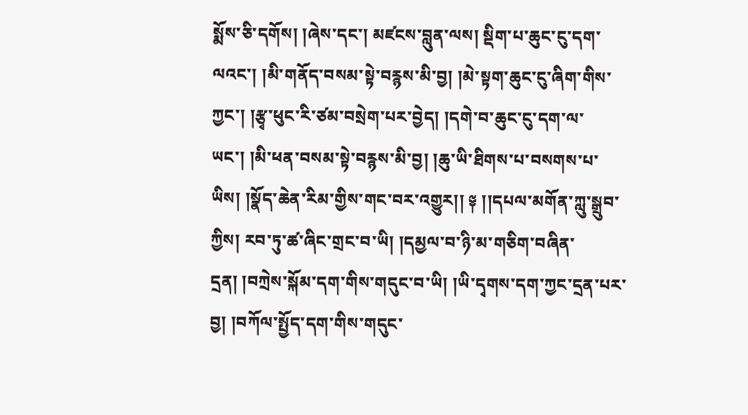སྨོས་ཅི་དགོས། །ཞེས་དང་། མཛངས་བླུན་ལས། སྡིག་པ་ཆུང་ངུ་དག་ལའང་། །མི་གནོད་བསམ་སྟེ་བརྙས་མི་བྱ། །མེ་སྟག་ཆུང་ངུ་ཞིག་གིས་ཀྱང་། །རྩྭ་ཕུང་རི་ཙམ་བསྲེག་པར་བྱེད། །དགེ་བ་ཆུང་ངུ་དག་ལ་ཡང་། །མི་ཕན་བསམ་སྟེ་བརྙས་མི་བྱ། །ཆུ་ཡི་ཐིགས་པ་བསགས་པ་ཡིས། །སྣོད་ཆེན་རིམ་གྱིས་གང་བར་འགྱུར།། ༈ །།དཔལ་མགོན་ཀླུ་སྒྲུབ་ཀྱིས། རབ་ཏུ་ཚ་ཞིང་གྲང་བ་ཡི། །དམྱལ་བ་ཉི་མ་གཅིག་བཞིན་དྲན། །བཀྲེས་སྐོམ་དག་གིས་གདུང་བ་ཡི། །ཡི་དྭགས་དག་ཀྱང་དྲན་པར་བྱ། །བཀོལ་སྤྱོད་དག་གིས་གདུང་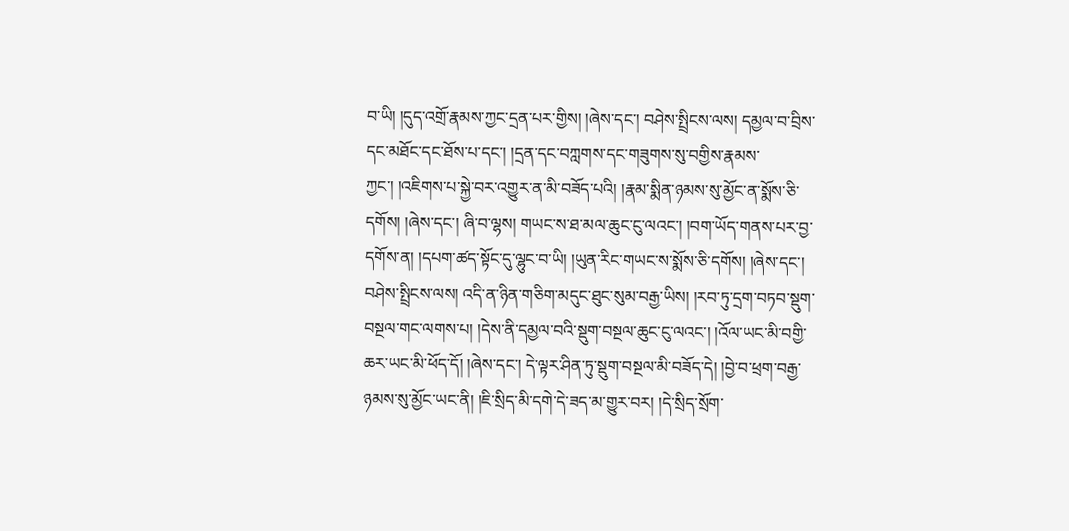བ་ཡི། །དུད་འགྲོ་རྣམས་ཀྱང་དྲན་པར་གྱིས། །ཞེས་དང་། བཤེས་སྤྲིངས་ལས། དམྱལ་བ་བྲིས་དང་མཐོང་དང་ཐོས་པ་དང་། །དྲན་དང་བཀླགས་དང་གཟུགས་སུ་བགྱིས་རྣམས་ཀྱང་། །འཇིགས་པ་སྐྱེ་བར་འགྱུར་ན་མི་བཟོད་པའི། །རྣམ་སྨིན་ཉམས་སུ་མྱོང་ན་སྨོས་ཅི་དགོས། །ཞེས་དང་། ཞི་བ་ལྷས། གཡང་ས་ཐ་མལ་ཆུང་ངུ་ལའང་། །བག་ཡོད་གནས་པར་བྱ་དགོས་ན། །དཔག་ཚད་སྟོང་དུ་ལྷུང་བ་ཡི། །ཡུན་རིང་གཡང་ས་སྨོས་ཅི་དགོས། །ཞེས་དང་། བཤེས་སྤྲིངས་ལས། འདི་ན་ཉིན་གཅིག་མདུང་ཐུང་སུམ་བརྒྱ་ཡིས། །རབ་ཏུ་དྲག་བཏབ་སྡུག་བསྔལ་གང་ལགས་པ། །དེས་ནི་དམྱལ་བའི་སྡུག་བསྔལ་ཆུང་ངུ་ལའང་། །འོལ་ཡང་མི་བགྱི་ཆར་ཡང་མི་ཕོད་དོ། །ཞེས་དང་། དེ་ལྟར་ཤིན་ཏུ་སྡུག་བསྔལ་མི་བཟོད་དེ། །བྱེ་བ་ཕྲག་བརྒྱ་ཉམས་སུ་མྱོང་ཡང་ནི། །ཇི་སྲིད་མི་དགེ་དེ་ཟད་མ་གྱུར་བར། །དེ་སྲིད་སྲོག་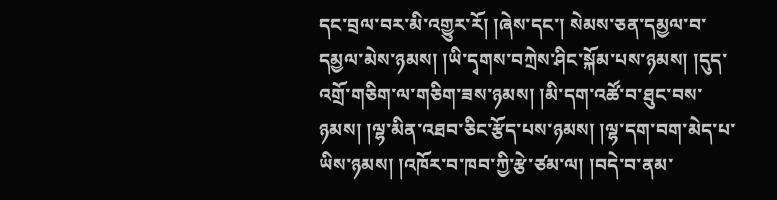དང་བྲལ་བར་མི་འགྱུར་རོ། །ཞེས་དང་། སེམས་ཅན་དམྱལ་བ་དམྱལ་མེས་ཉམས། །ཡི་དྭགས་བཀྲེས་ཤིང་སྐོམ་པས་ཉམས། །དུད་འགྲོ་གཅིག་ལ་གཅིག་ཟས་ཉམས། །མི་དག་འཚོ་བ་ཐུང་བས་ཉམས། །ལྷ་མིན་འཐབ་ཅིང་རྩོད་པས་ཉམས། །ལྷ་དག་བག་མེད་པ་ཡིས་ཉམས། །འཁོར་བ་ཁབ་ཀྱི་རྩེ་ཙམ་ལ། །བདེ་བ་ནམ་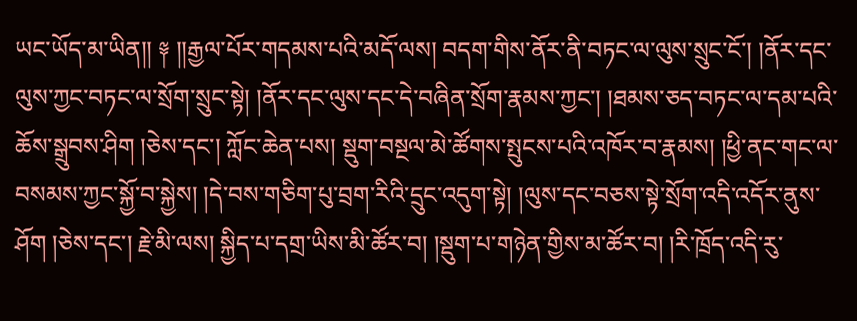ཡང་ཡོད་མ་ཡིན།། ༈ །།རྒྱལ་པོར་གདམས་པའི་མདོ་ལས། བདག་གིས་ནོར་ནི་བཏང་ལ་ལུས་སྲུང་ངོ་། །ནོར་དང་ལུས་ཀྱང་བཏང་ལ་སྲོག་སྲུང་སྟེ། །ནོར་དང་ལུས་དང་དེ་བཞིན་སྲོག་རྣམས་ཀྱང་། །ཐམས་ཅད་བཏང་ལ་དམ་པའི་ཆོས་སྒྲུབས་ཤིག །ཅེས་དང་། ཀློང་ཆེན་པས། སྡུག་བསྔལ་མེ་ཚོགས་སྤུངས་པའི་འཁོར་བ་རྣམས། །ཕྱི་ནང་གང་ལ་བསམས་ཀྱང་སྐྱོ་བ་སྐྱེས། །དེ་བས་གཅིག་པུ་བྲག་རིའི་དྲུང་འདུག་སྟེ། །ལུས་དང་བཅས་སྟེ་སྲོག་འདི་འདོར་ནུས་ཤོག །ཅེས་དང་། རྗེ་མི་ལས། སྐྱིད་པ་དགྲ་ཡིས་མི་ཚོར་བ། །སྡུག་པ་གཉེན་གྱིས་མ་ཚོར་བ། །རི་ཁྲོད་འདི་རུ་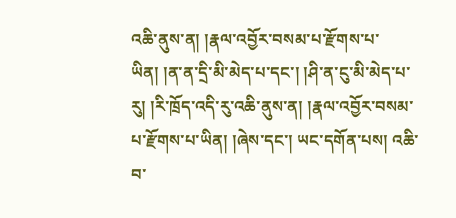འཆི་ནུས་ན། །རྣལ་འབྱོར་བསམ་པ་རྫོགས་པ་ཡིན། །ན་ན་དྲི་མི་མེད་པ་དང་། །ཤི་ན་ངུ་མི་མེད་པ་རུ། །རི་ཁྲོད་འདི་རུ་འཆི་ནུས་ན། །རྣལ་འབྱོར་བསམ་པ་རྫོགས་པ་ཡིན། །ཞེས་དང་། ཡང་དགོན་པས། འཆི་བ་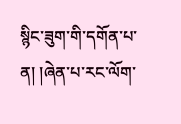སྙིང་ཟུག་གི་དགོན་པ་ན། །ཞེན་པ་རང་ལོག་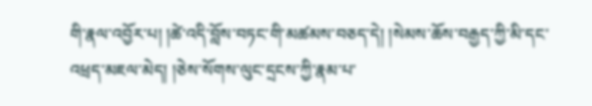གི་རྣལ་འབྱོར་པ། །ཚེ་འདི་བློས་བཏང་གི་མཚམས་བཅད་དེ། །སེམས་ཆོས་བརྒྱད་ཀྱི་མི་དང་འཕྲད་མཇལ་མེད། །ཅེས་སོགས་ལུང་དྲངས་ཀྱི་རྣམ་པ་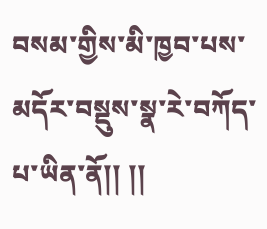བསམ་གྱིས་མི་ཁྱབ་པས་མདོར་བསྡུས་སྣ་རེ་བཀོད་པ་ཡིན་ནོ།། །།